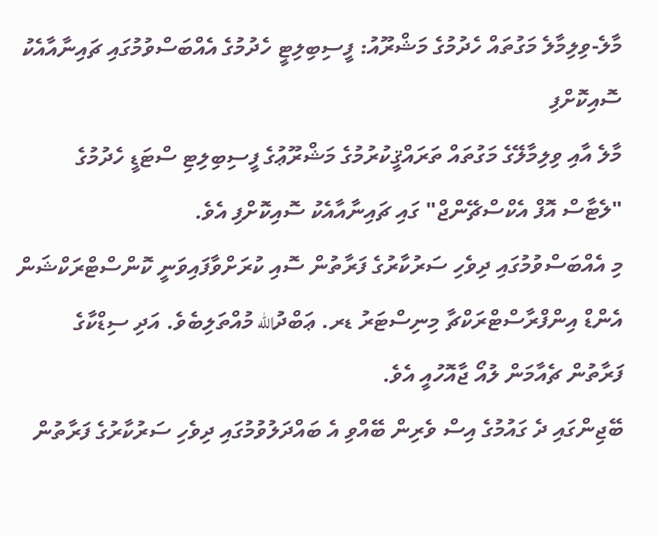މާލެ-ވިލިމާލެ މަގުތައް ހެދުމުގެ މަޝްރޫއު: ފީސިބިލިޓީ ހެދުމުގެ އެއްބަސްވުމުގައި ޗައިނާއާއެކު ސޮއިކޮށްފި
މާލެ އާއި ވިލިމާލޭގެ މަގުތައް ތަރައްޤީކުރުމުގެ މަޝްރޫޢުގެ ފީސިބިލިޓި ސްޓަޑީ ހެދުމުގެ "ލެޓާސް އޮފް އެކްސްޗޭންޖް" ގައި ޗައިނާއާއެކު ސޮއިކޮށްފި އެވެ.
މި އެއްބަސްވުމުގައި ދިވެހި ސަރުކާރުގެ ފަރާތުން ސޮއި ކުރަށްވާފައިވަނީ ކޮންސްޓްރަކްޝަން އެންޑް އިންފްރާސްޓްރަކްޗާ މިނިސްޓަރު ޑރ. ޢަބްދުالله މުއްތަލިބެވެ. އަދި ސިޑްކާގެ ފަރާތުން ޗެއާމަން ލުއޯ ޖާއޮހުއީ އެވެ.
ބޭޖިންގައި ދެ ގައުމުގެ އިސް ވެރިން ބޭއްވި އެ ބައްދަލުވުމުގައި ދިވެހި ސަރުކާރުގެ ފަރާތުން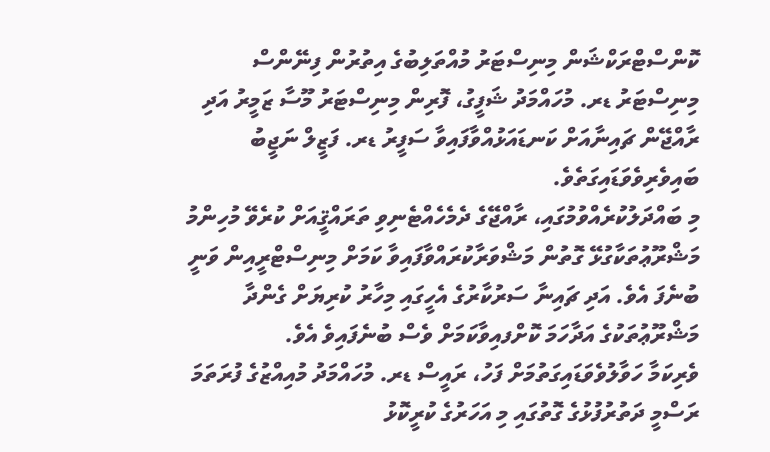ކޮންސްޓްރަކްޝަން މިނިސްޓަރު މުއްތަލިބުގެ އިތުރުން ފިނޭންސް މިނިސްޓަރު ޑރ. މުހައްމަދު ޝަފީގު، ފޮރިން މިނިސްޓަރު މޫސާ ޒަމީރު އަދި ރާއްޖޭން ޗައިނާއަށް ކަނޑައަޅުއްވާފައިވާ ސަފީރު ޑރ. ފަޒީލް ނަޖީބު ބައިވެރިވެވަޑައިގަތެވެ.
މި ބައްދަލުކުރެއްވުމުގައި، ރާއްޖޭގެ ދެމެހެއްޓެނިވި ތަރައްޤީއަށް ކުރެވޭ މުހިންމު މަޝްރޫޢުތަކާގުޅޭ ގޮތުން މަޝްވަރާކުރައްވާފައިވާ ކަމަށް މިނިސްޓްރީއިން ވަނީ ބުނެފަ އެވެ. އަދި ޗައިނާ ސަރުކާރުގެ އެހީގައި މިހާރު ކުރިޔަށް ގެންދާ މަޝްރޫޢުތަކުގެ އަދާހަމަ ކޮށްފއިވާކަމަށް ވެސް ބުނެފައިވެ އެވެ.
ވެރިކަމާ ހަވާލުވެވަޑައިގަތުމަށް ފަހު، ރައީސް ޑރ. މުހައްމަދު މުއިއްޒުގެ ފުރަތަމަ ރަސްމީ ދަތުރުފުޅުގެ ގޮތުގައި މި އަހަރުގެ ކުރީކޮޅު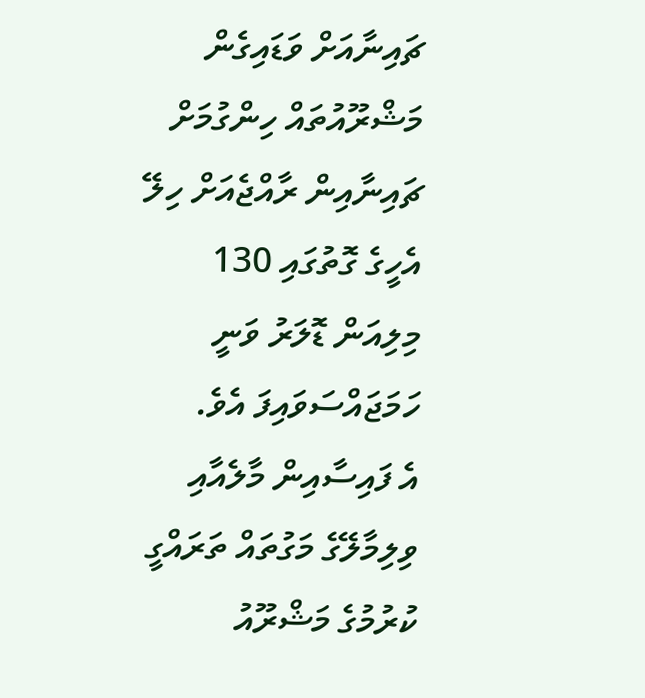ޗައިނާއަށް ވަޑައިގެން މަޝްރޫއުތައް ހިންގުމަށް ޗައިނާއިން ރާއްޖެއަށް ހިލޭ އެހީގެ ގޮތުގައި 130 މިލިއަން ޑޮލަރު ވަނީ ހަމަޖައްސަވައިފަ އެވެ.
އެ ފައިސާއިން މާލެއާއި ވިލިމާލޭގެ މަގުތައް ތަރައްގީ ކުރުމުގެ މަޝްރޫއު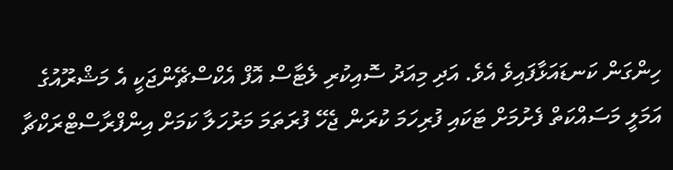ހިންގަން ކަނޑައަޅާފައިވެ އެވެ. އަދި މިއަދު ސޮއިކުރި ލެޓާސް އޮފް އެކްސްޗޭންޖަކީ އެ މަޝްރޫއުގެ އަމަލީ މަސައްކަތް ފެށުމަށް ޓަކައި ފުރިހަމަ ކުރަން ޖެހޭ ފުރަތަމަ މަރުހަލާ ކަމަށް އިންފްރާސްޓްރަކްޗާ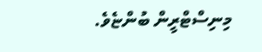މިނިސްޓްރީން ބުންޏެވެ.